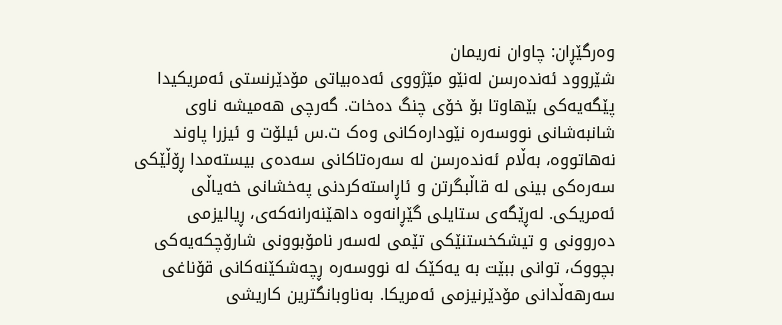وەرگێڕان: چاوان نەریمان
شێروود ئەندەرسن لەنێو مێژووی ئەدەبیاتی مۆدێرنستی ئەمریکیدا پێگەیەکی بێهاوتا بۆ خۆی چنگ دەخات. گەرچی هەمیشە ناوی شانبەشانی نووسەرە نێودارەکانی وەک ت.س ئیلۆت و ئیزرا پاوند نەهاتووە، بەڵام ئەندەرسن لە سەرەتاکانی سەدەی بیستەمدا ڕۆڵێکی سەرەکی بینی لە قاڵبگرتن و ئاڕاستەکردنی پەخشانی خەیاڵی ئەمریکی. لەڕێگەی ستایلی گێڕانەوە داهێنەرانەکەی، ڕیالیزمی دەروونی و تیشکخستنێکی تێمی لەسەر نامۆبوونی شارۆچکەیەکی بچووک، توانی ببێت بە یەکێک لە نووسەرە ڕچەشکێنەکانی قۆناغی سەرهەڵدانی مۆدێرنیزمی ئەمریکا. بەناوبانگترین کاریشی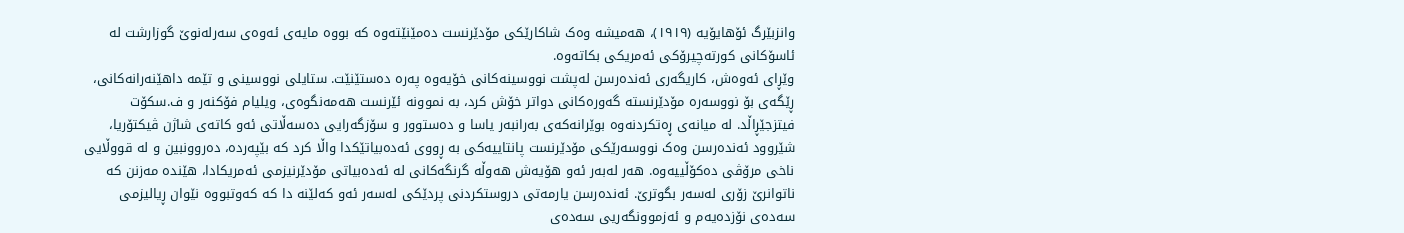وانزبێرگ ئۆهایۆیە (١٩١٩)، هەمیشە وەک شاکارێکی مۆدێرنست دەمێنێتەوە کە بووە مایەی ئەوەی سەرلەنوێ گوزارشت لە ئاسۆکانی کورتەچیرۆکی ئەمریکی بکاتەوە.
وێڕای ئەوەش، کاریگەری ئەندەرسن لەپشت نووسینەکانی خۆیەوە پەرە دەستێنێت. ستایلی نووسینی و تێمە داهێنەرانەکانی، ڕێگەی بۆ نووسەرە مۆدێرنستە گەورەکانی دواتر خۆش کرد، بە نموونە ئێرنست هەمەنگوەی، ویلیام فۆکنەر و ف.سکۆت فیتزجێڕاڵد. لە میانەی ڕەتکردنەوە بوێرانەکەی بەرانبەر یاسا و دەستوور و سۆزگەرایی دەسەڵاتی ئەو کاتەی شاژن ڤیکتۆریا، شێروود ئەندەرسن وەک نووسەرێکی مۆدێرنست پانتاییەکی بە ڕووی ئەدەبیاتێکدا واڵا کرد کە بێپەردە، دەروونبین و لە قووڵایی ناخی مرۆڤی دەکۆڵییەوە. هەر لەبەر ئەو هۆیەش هەوڵە گرنگەکانی لە ئەدەبیاتی مۆدێرنیزمی ئەمریکادا، هێندە مەزنن کە ناتوانرێ زۆری لەسەر بگوترێ. ئەندەرسن یارمەتی دروستکردنی پردێکی لەسەر ئەو کەلێنە دا کە کەوتبووە نێوان ڕیالیزمی سەدەی نۆزدەیەم و ئەزموونگەریی سەدەی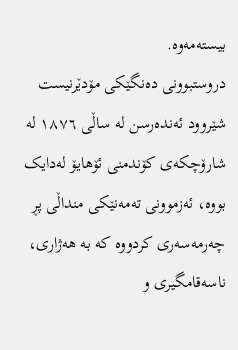بیستەمەوە.
دروستبوونی دەنگێکی مۆدێرنیست
شێروود ئەندەرسن لە ساڵی ١٨٧٦ لە شارۆچکەی کۆندمنی ئۆهایۆ لەدایک بووە، ئەزموونی تەمەنێکی منداڵی پڕ چەرمەسەری کردووە کە بە هەژاری، ناسەقامگیری و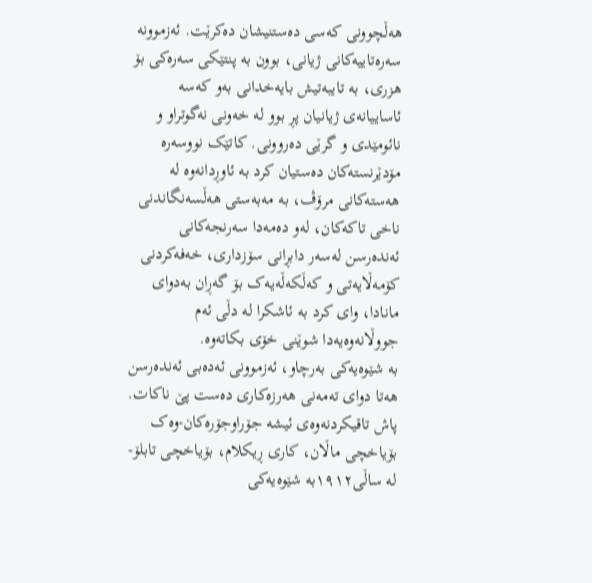هەڵچوونی کەسی دەستنیشان دەکرێت. ئەزموونە سەرەتاییەکانی ژیانی، بوون بە پنتێکی سەرەکی بۆ هزری، بە تایبەتیش بایەخدانی بەو کەسە ئاساییانەی ژیانیان پڕ بوو لە خەونی نەگوتراو و نائومێدی و گرێی دەروونی. کاتێک نووسەرە مۆدێرنستەکان دەستیان کرد بە ئاوڕدانەوە لە هەستەکانی مرۆڤ، بە مەبەستی هەڵسەنگاندنی ناخی تاکەکان، لەو دەمەدا سەرنجەکانی ئەندەرسن لەسەر دابڕانی سۆزداری، خەفەکردنی کۆمەڵایەتی و کەڵکەڵەیەک بۆ گەڕان بەدوای مانادا، وای کرد بە ئاشکرا لە دڵی ئەم جووڵانەوەیەدا شوێنی خۆی بکاتەوە.
بە شێوەیەکی بەرچاو، ئەزموونی ئەدەبی ئەندەرسن هەتا دوای تەمەنی هەرزەکاری دەست پێ ناکات. پاش تاقیکردنەوەی ئیشە جۆراوجۆرەکان-وەک بۆیاخچی ماڵان، کاری ڕیکلام، بۆیاخچی تابلۆ-لە ساڵی١٩١٢بە شێوەیەکی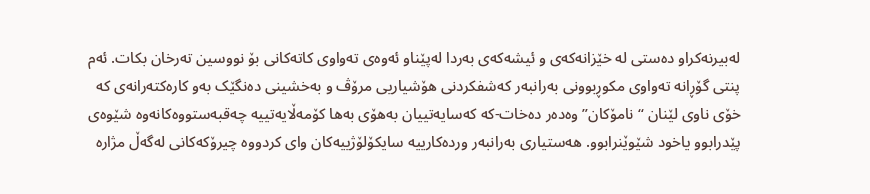لەبیرنەکراو دەستی لە خێزانەکەی و ئیشەکەی بەردا لەپێناو ئەوەی تەواوی کاتەکانی بۆ نووسین تەرخان بکات. ئەم پنتی گۆڕانە تەواوی مکوڕبوونی بەرانبەر کەشفکردنی هۆشیاریی مرۆڤ و بەخشینی دەنگێک بەو کارەکتەرانەی کە خۆی ناوی لێنان “نامۆکان” وەدەر دەخات-کە کەسایەتییان بەهۆی بەها کۆمەڵایەتییە چەقبەستووەکانەوە شێوەی پێدرابوو یاخود شێوێنرابوو. هەستیاری بەرانبەر وردەکارییە سایکۆلۆژییەکان وای کردووە چیرۆکەکانی لەگەڵ مژارە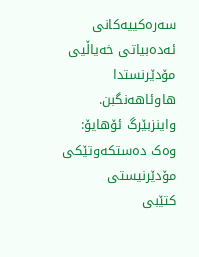سەرەکییەکانی ئەدەبیاتی خەیاڵیی مۆدێرنستدا هاوئاهەنگبن.
واینزبێرگ ئۆهایۆ: وەک دەستکەوتێکی مۆدێرنیستی
کتێبی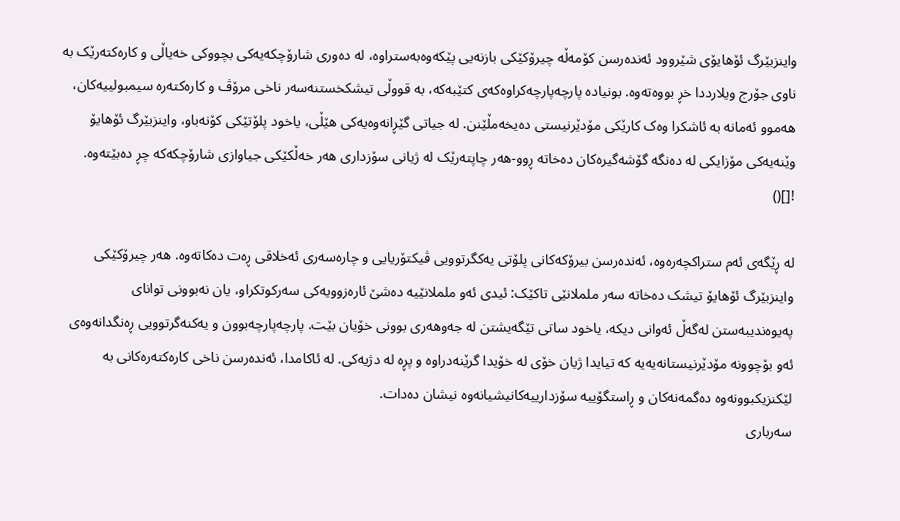واینزبێرگ ئۆهایۆی شێروود ئەندەرسن کۆمەڵە چیرۆکێکی بازنەیی پێکەوەبەستراوە، لە دەوری شارۆچکەیەکی بچووکی خەیاڵی و کارەکتەرێک بە ناوی جۆرج ویلارددا خڕ بووەتەوە. بونیادە پارچەپارچەکراوەکەی کتێبەکە، بە قووڵی تیشکخستنەسەر ناخی مرۆڤ و کارەکتەرە سیمبولییەکان، هەموو ئەمانە بە ئاشکرا وەک کارێکی مۆدێرنیستی دەیخەمڵێنن. لە جیاتی گێڕانەوەیەکی هێڵی، یاخود پلۆتێکی کۆنەباو، واینزبێرگ ئۆهایۆ وێنەیەکی مۆزایکی لە دەنگە گۆشەگیرەکان دەخاتە ڕوو-هەر چاپتەرێک لە ژیانی سۆزداری هەر خەڵکێکی جیاوازی شارۆچکەکە چڕ دەبێتەوە.
![]()

لە ڕێگەی ئەم ستراکچەرەوە، ئەندەرسن بیرۆکەکانی پلۆتی یەکگرتوویی ڤیکتۆریایی و چارەسەری ئەخلاقی ڕەت دەکاتەوە. هەر چیرۆکێکی واینزبێرگ ئۆهایۆ تیشک دەخاتە سەر ململانێی تاکێک: ئیدی ئەو ململانێیە دەشێ ئارەزوویەکی سەرکوتکراو، یان نەبوونی توانای پەیوەندیبەستن لەگەڵ ئەوانی دیکە، یاخود ساتی تێگەیشتن لە جەوهەری بوونی خۆیان بێت. پارچەپارچەبوون و یەکنەگرتوویی ڕەنگدانەوەی ئەو بۆچوونە مۆدێرنیستانەیەیە کە تیایدا ژیان خۆی لە خۆیدا گرێنەدراوە و پڕە لە دژیەکی. لە ئاکامدا، ئەندەرسن ناخی کارەکتەرەکانی بە لێکنزیکبوونەوە دەگمەنەکان و ڕاستگۆییە سۆزدارییەکانیشیانەوە نیشان دەدات.
سەرباری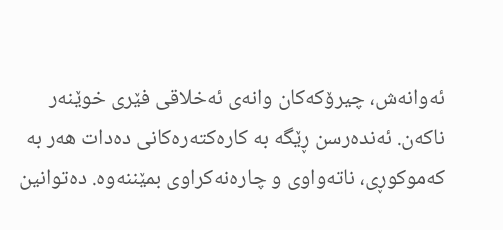ئەوانەش، چیرۆکەکان وانەی ئەخلاقی فێری خوێنەر ناکەن. ئەندەرسن ڕێگە بە کارەکتەرەکانی دەدات هەر بە کەموکوڕی، ناتەواوی و چارەنەکراوی بمێننەوە. دەتوانین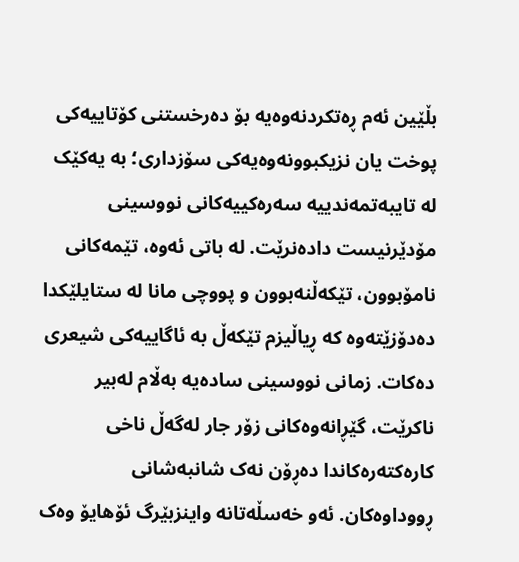بڵێین ئەم ڕەتکردنەوەیە بۆ دەرخستنی کۆتاییەکی پوخت یان نزیکبوونەوەیەکی سۆزداری؛ بە یەکێک لە تایبەتمەندییە سەرەکییەکانی نووسینی مۆدێرنیست دادەنرێت. لە باتی ئەوە، تێمەکانی نامۆبوون، تێکەڵنەبوون و پووچی مانا لە ستایلێکدا دەدۆزێتەوە کە ڕیاڵیزم تێکەڵ بە ئاگاییەکی شیعری دەکات. زمانی نووسینی سادەیە بەڵام لەبیر ناکرێت، گێڕانەوەکانی زۆر جار لەگەڵ ناخی کارەکتەرەکاندا دەڕۆن نەک شانبەشانی ڕووداوەکان. ئەو خەسڵەتانە واینزبێرگ ئۆهایۆ وەک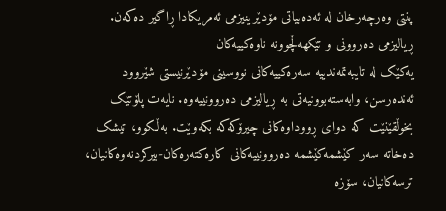پنتی وەرچەرخان لە ئەدەبیاتی مۆدێرینیزمی ئەمریکادا ڕاگیر دەکەن.
ڕیالیزمی دەروونی و تێکهەڵچوونە ناوەکییەکان
یەکێک لە تایبەتمەندییە سەرەکییەکانی نووسینی مۆدێرنیستی شێروود ئەندەرسن، وابەستەبوونیەتی بە ڕیالیزمی دەروونییەوە. نایەت پلۆتێک بخوڵقێنێت کە دوای ڕووداوەکانی چیرۆکەکە بکەوێت. بەڵکوو، تیشک دەخاتە سەر کێشمەکێشمە دەروونییەکانی کارەکتەرەکان-بیرکردنەوەکانیان، ترسەکانیان، سۆزە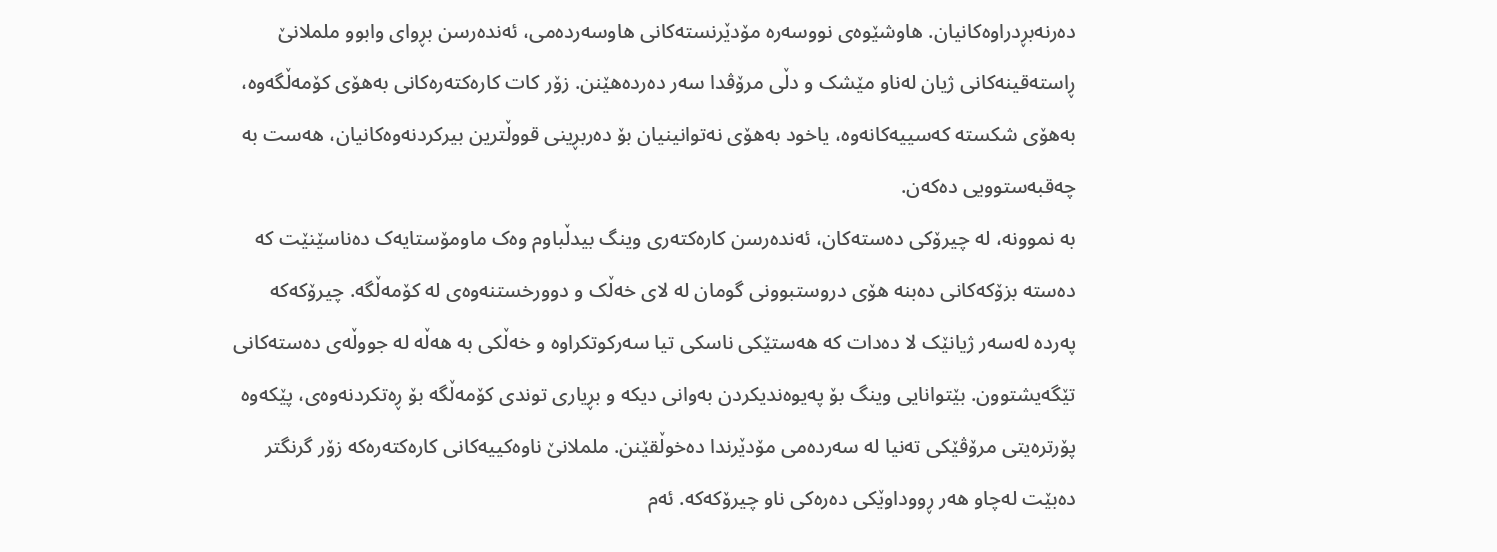دەرنەبڕدراوەکانیان. هاوشێوەی نووسەرە مۆدێرنستەکانی هاوسەردەمی، ئەندەرسن بڕوای وابوو ململانێ ڕاستەقینەکانی ژیان لەناو مێشک و دڵی مرۆڤدا سەر دەردەهێنن. زۆر کات کارەکتەرەکانی بەهۆی کۆمەڵگەوە، بەهۆی شکستە کەسییەکانەوە، یاخود بەهۆی نەتوانینیان بۆ دەربڕینی قووڵترین بیرکردنەوەکانیان، هەست بە چەقبەستوویی دەکەن.
بە نموونە، لە چیرۆکی دەستەکان، ئەندەرسن کارەکتەری وینگ بیدڵباوم وەک ماومۆستایەک دەناسێنێت کە دەستە بزۆکەکانی دەبنە هۆی دروستبوونی گومان لە لای خەڵک و دوورخستنەوەی لە کۆمەڵگە. چیرۆکەکە پەردە لەسەر ژیانێک لا دەدات کە هەستێکی ناسکی تیا سەرکوتکراوە و خەڵکی بە هەڵە لە جووڵەی دەستەکانی تێگەیشتوون. بێتوانایی وینگ بۆ پەیوەندیکردن بەوانی دیکە و بڕیاری توندی کۆمەڵگە بۆ ڕەتکردنەوەی، پێکەوە پۆرترەیتی مرۆڤێکی تەنیا لە سەردەمی مۆدێرندا دەخوڵقێنن. ململانێ ناوەکییەکانی کارەکتەرەکە زۆر گرنگتر دەبێت لەچاو هەر ڕووداوێکی دەرەکی ناو چیرۆکەکە. ئەم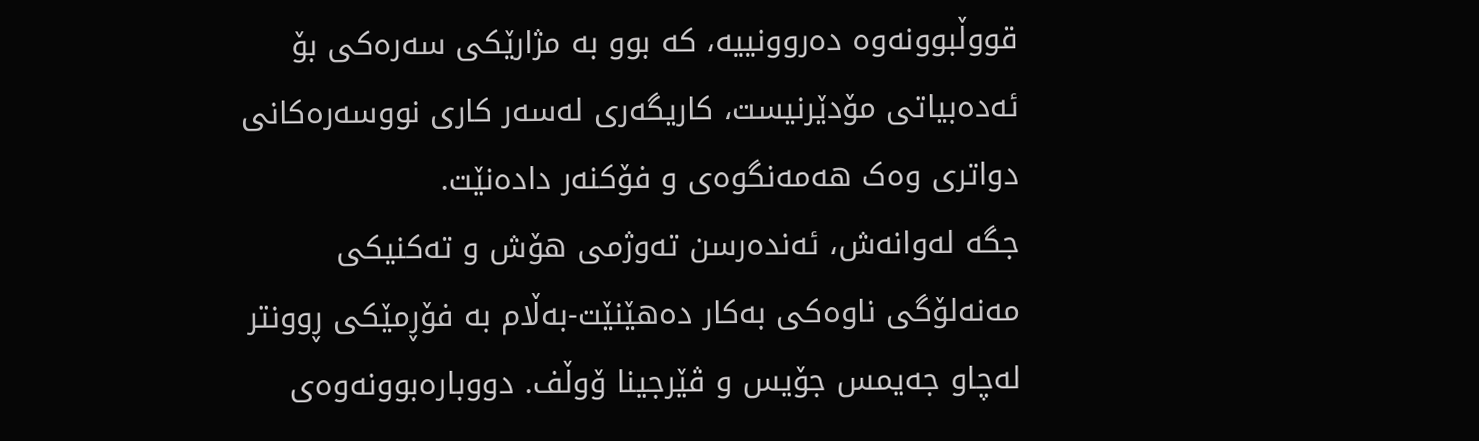قووڵبوونەوە دەروونییە، کە بوو بە مژارێکی سەرەکی بۆ ئەدەبیاتی مۆدێرنیست، کاریگەری لەسەر کاری نووسەرەکانی دواتری وەک هەمەنگوەی و فۆکنەر دادەنێت.
جگە لەوانەش، ئەندەرسن تەوژمی هۆش و تەکنیکی مەنەلۆگی ناوەکی بەکار دەهێنێت-بەڵام بە فۆڕمێکی ڕوونتر لەچاو جەیمس جۆیس و ڤێرجینا ۆوڵف. دووبارەبوونەوەی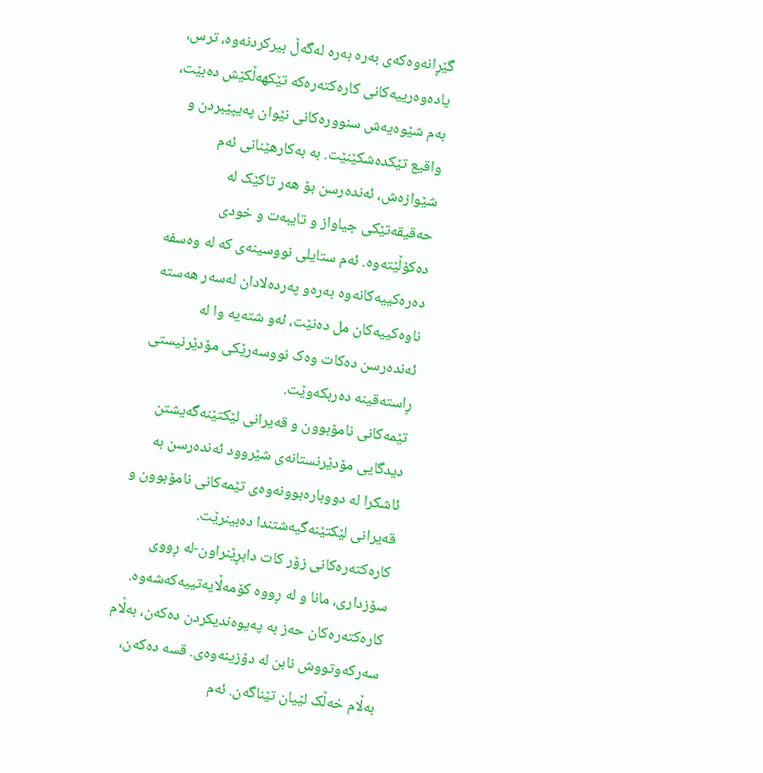گێڕانەوەکەی بەرە بەرە لەگەڵ بیرکردنەوە، ترس، یادەوەرییەکانی کارەکتەرەکە تێکهەڵکێش دەبێت، بەم شێوەیەش سنوورەکانی نێوان پەیپێبردن و واقیع تێکدەشکێنێت. بە بەکارهێنانی ئەم شێوازەش، ئەندەرسن بۆ هەر تاکێک لە حەقیقەتێکی جیاواز و تایبەت و خودی دەکۆڵێتەوە. ئەم ستایلی نووسینەی کە لە وەسفە دەرەکییەکانەوە بەرەو پەردەلادان لەسەر هەستە ناوەکییەکان مل دەنێت، ئەو شتەیە وا لە ئەندەرسن دەکات وەک نووسەرێکی مۆدێرنیستی ڕاستەقینە دەربکەوێت.
تێمەکانی نامۆبوون و قەیرانی لێکتێنەگەیشتن
دیدگایی مۆدێرنستانەی شێروود ئەندەرسن بە ئاشکرا لە دووبارەبوونەوەی تێمەکانی نامۆبوون و قەیرانی لێکتێنەگیەشتندا دەبینرێت. کارەکتەرەکانی زۆر کات دابڕێنراون-لە ڕووی سۆزداری، مانا و لە ڕووە کۆمەڵایەتییەکەشەوە. کارەکتەرەکان حەز بە پەیوەندیکردن دەکەن، بەڵام سەرکەوتووش نابن لە دۆزینەوەی. قسە دەکەن، بەڵام خەڵک لێیان تێناگەن. ئەم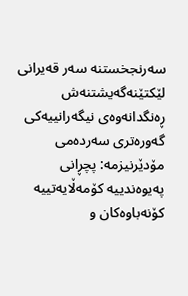سەرنجخستنە سەر قەیرانی لێکتێنەگەیشتنەش ڕەنگدانەوەی نیگەرانییەکی گەورەتری سەردەمی مۆدێرنیزمە: پچڕانی پەیوەندییە کۆمەڵایەتییە کۆنەباوەکان و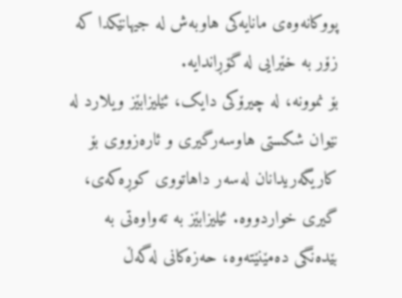پووکانەوەی مانایەکی هاوبەش لە جیهانێکدا کە زۆر بە خێرایی لە گۆڕاندایە.
بۆ نموونە، لە چیرۆکی دایک، ئێلیزابێز ویلارد لە نێوان شکستی هاوسەرگیری و ئارەزووی بۆ کاریگەریدانان لەسەر داهاتووی کوڕەکەی، گیری خواردووە. ئێلیزابێز بە تەواوەتی بە بێدەنگی دەمێنێتەوە، حەزەکانی لەگەڵ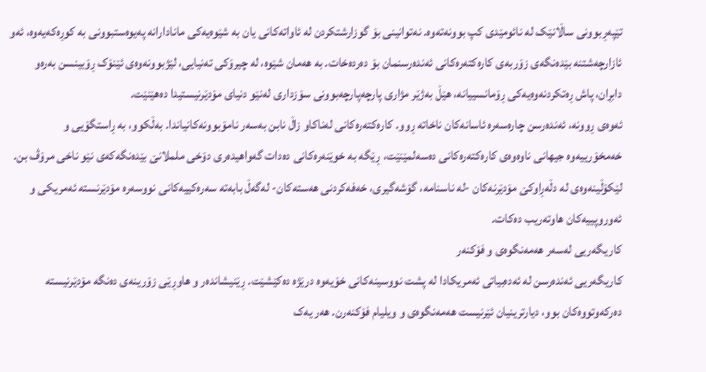تێپەڕبوونی ساڵانێک لە نائومێدی کپ بوونەتەوە. نەتوانینی بۆ گوزارشتکردن لە ئاواتەکانی یان بە شێوەیەکی مانادارانە پەیوەستبوونی بە کوڕەکەیەوە، ئەو ئازارچەشتنە بێدەنگەی زۆربەی کارەکتەرەکانی ئەندەرسنمان بۆ دەردەخات. بە هەمان شێوە، لە چیرۆکی تەنیایی، لێژبوونەوەی ئێنۆک ڕۆبینسن بەرەو دابڕان، پاش ڕەتکردنەوەیەکی ڕۆمانسییانە، هێڵ بەژێر مژاری پارچەپارچەبوونی سۆزداری لەنێو دنیای مۆدێرنیستیدا دەهێنێت.
ئەوەی ڕوونە، ئەندەرسن چارەسەرە ئاسانەکان ناخاتە ڕوو. کارەکتەرەکانی لەناکاو زاڵ نابن بەسەر نامۆبوونەکانیاندا. بەڵکوو، بە ڕاستگۆیی و خەمخۆرییەوە جیهانی ناوەوەی کارەکتەرەکانی دەسەلمێنێت، ڕێگە بە خوێنەرەکانی دەدات گەواهیدەری دۆخی ململانێ بێدەنگەکەی نێو ناخی مرۆڤ بن. لێکۆڵینەوەی لە دڵەڕاوکێ مۆدێرنەکان -لە ناسنامە، گۆشەگیری، خەفەکردنی هەستەکان- لەگەڵ بابەتە سەرەکییەکانی نووسەرە مۆدێرنستە ئەمریکی و ئەوروپییەکان هاوتەریب دەکات.
کاریگەریی لەسەر هەمەنگوەی و فۆکنەر
کاریگەریی ئەندەرسن لە ئەدەبیاتی ئەمریکادا لە پشت نووسینەکانی خۆیەوە درێژە دەکێشێت. ڕێنیشاندەر و هاوڕێی زۆرینەی دەنگە مۆدێرنیستە دەرکەوتووەکان بوو، دیارترینیان ئێرنیست هەمەنگوەی و ویلیام فۆکنەرن. هەر یەک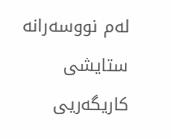لەم نووسەرانە ستایشی کاریگەریی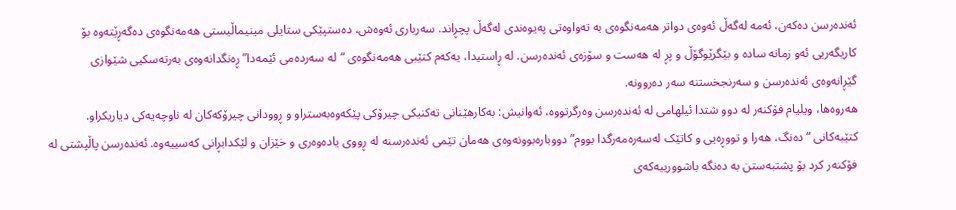ئەندەرسن دەکەن، ئەمە لەگەڵ ئەوەی دواتر هەمەنگوەی بە تەواوەتی پەیوەندی لەگەڵ پچڕاند. سەرباری ئەوەش، دەستپێکی ستایلی مینیماڵیستی هەمەنگوەی دەگەڕێتەوە بۆ کاریگەریی ئەو زمانە سادە و بێگرێوگۆڵ و پڕ لە هەست و سۆزەی ئەندەرسن. لە ڕاستیدا، یەکەم کتێبی هەمەنگوەی “لە سەردەمی ئێمەدا” ڕەنگدانەوەی بەرتەسکیی شێوازی گێڕانەوەی ئەندەرسن و سەرنجخستنە سەر دەروونە.
هەروەها، ویلیام فۆکنەر لە دوو شتدا ئیلهامی لە ئەندەرسن وەرگرتووە، ئەوانیش: بەکارهێنانی تەکنیکی چیرۆکی پێکەوەبەستراو و ڕوودانی چیرۆکەکان لە ناوچەیەکی دیاریکراو. کتێبەکانی “دەنگ، هەرا و تووڕەیی و کاتێک لەسەرەمەرگدا بووم” دووبارەبوونەوەی هەمان تێمی ئەندەرسنە لە ڕووی یادەوەری و خێزان و لێکدابڕانی کەسییەوە. ئەندەرسن پاڵپشتی لە فۆکنەر کرد بۆ پشتبەستن بە دەنگە باشوورییەکەی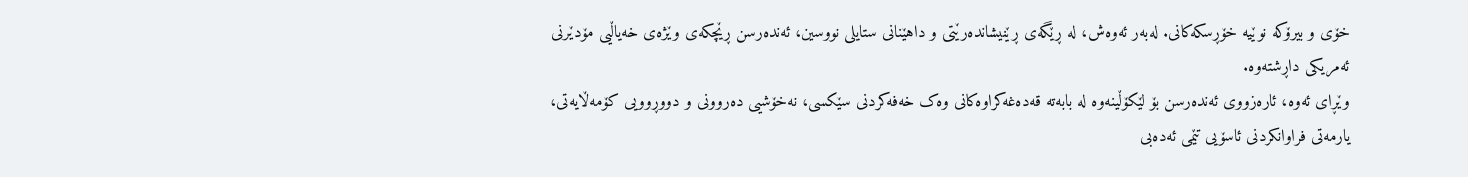خۆی و بیرۆکە نوێیە خۆڕسکەکانی. لەبەر ئەوەش، لە ڕێگەی ڕێنیشاندەرێتی و داهێنانی ستایلی نووسین، ئەندەرسن ڕێچکەی وێژەی خەیاڵیی مۆدێرنی ئەمریکی داڕشتەوە.
وێڕای ئەوە، ئارەزووی ئەندەرسن بۆ لێکۆڵینەوە لە بابەتە قەدەغەکراوەکانی وەک خەفەکردنی سێکسی، نەخۆشیی دەروونی و دووڕوویی کۆمەڵایەتی، یارمەتی فراوانکردنی ئاسۆیی تێمی ئەدەبی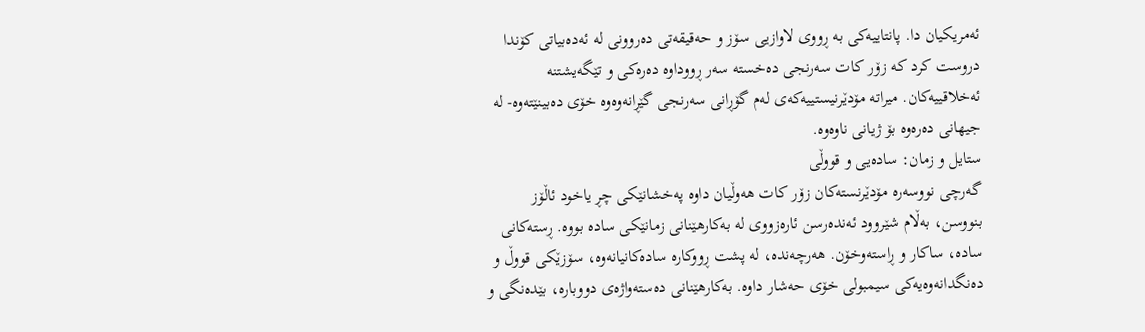ئەمریکیان دا. پانتاییەکی بە ڕووی لاوازیی سۆز و حەقیقەتی دەروونی لە ئەدەبیاتی کۆندا دروست کرد کە زۆر کات سەرنجی دەخستە سەر ڕووداوە دەرەکی و تێگەیشتنە ئەخلاقییەکان. میراتە مۆدێرنیستییەکەی لەم گۆڕانی سەرنجی گێڕانەوەوە خۆی دەبینێتەوە- لە جیهانی دەرەوە بۆ ژیانی ناوەوە.
ستایل و زمان: سادەیی و قووڵی
گەرچی نووسەرە مۆدێرنستەکان زۆر کات هەوڵیان داوە پەخشانێکی چڕ یاخود ئاڵۆز بنووسن، بەڵام شێروود ئەندەرسن ئارەزووی لە بەکارهێنانی زمانێکی سادە بووە. ڕستەکانی سادە، ساکار و ڕاستەوخۆن. هەرچەندە، لە پشت ڕووکارە سادەکانیانەوە، سۆزێکی قووڵ و دەنگدانەوەیەکی سیمبولی خۆی حەشار داوە. بەکارهێنانی دەستەواژەی دووبارە، بێدەنگی و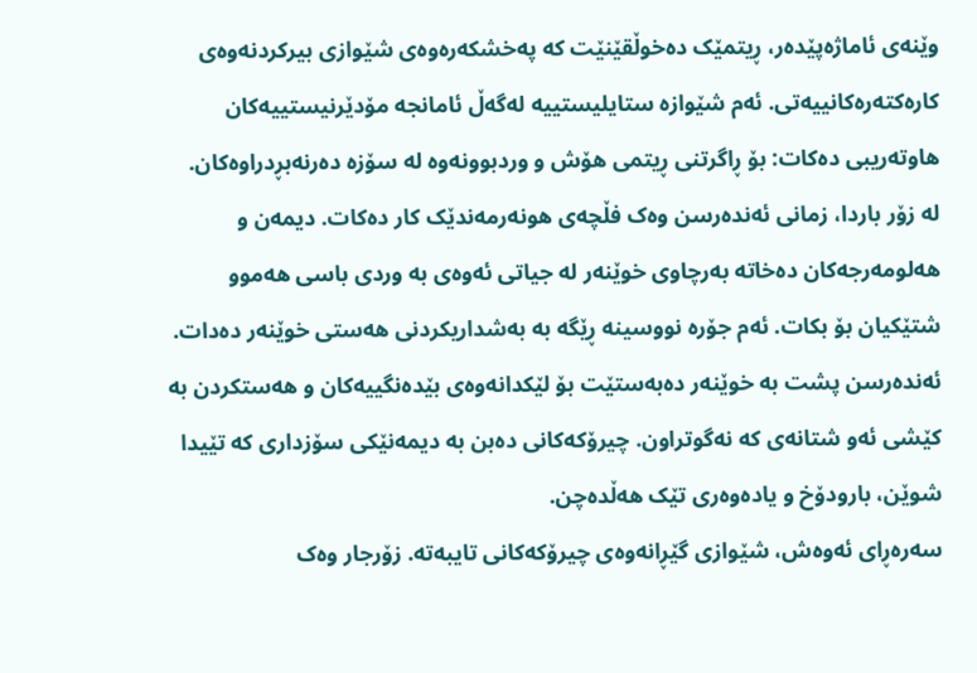وێنەی ئاماژەپێدەر، ڕیتمێک دەخوڵقێنێت کە پەخشکەرەوەی شێوازی بیرکردنەوەی کارەکتەرەکانییەتی. ئەم شێوازە ستایلیستییە لەگەڵ ئامانجە مۆدێرنیستییەکان هاوتەریبی دەکات: بۆ ڕاگرتنی ڕیتمی هۆش و وردبوونەوە لە سۆزە دەرنەبڕدراوەکان.
لە زۆر باردا، زمانی ئەندەرسن وەک فڵچەی هونەرمەندێک کار دەکات. دیمەن و هەلومەرجەکان دەخاتە بەرچاوی خوێنەر لە جیاتی ئەوەی بە وردی باسی هەموو شتێکیان بۆ بکات. ئەم جۆرە نووسینە ڕێگە بە بەشداریکردنی هەستی خوێنەر دەدات. ئەندەرسن پشت بە خوێنەر دەبەستێت بۆ لێکدانەوەی بێدەنگییەکان و هەستکردن بە کێشی ئەو شتانەی کە نەگوتراون. چیرۆکەکانی دەبن بە دیمەنێکی سۆزداری کە تێیدا شوێن، بارودۆخ و یادەوەری تێک هەڵدەچن.
سەرەڕای ئەوەش، شێوازی گێڕانەوەی چیرۆکەکانی تایبەتە. زۆرجار وەک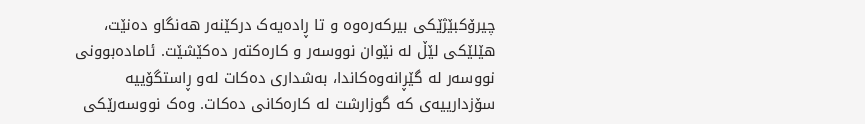چیرۆکبێژێکی بیرکەرەوە و تا ڕادەیەک درکێنەر هەنگاو دەنێت، هێلێکی لێڵ لە نێوان نووسەر و کارەکتەر دەکێشێت. ئامادەبوونی نووسەر لە گێڕانەوەکاندا، بەشداری دەکات لەو ڕاستگۆییە سۆزدارییەی کە گوزارشت لە کارەکانی دەکات. وەک نووسەرێکی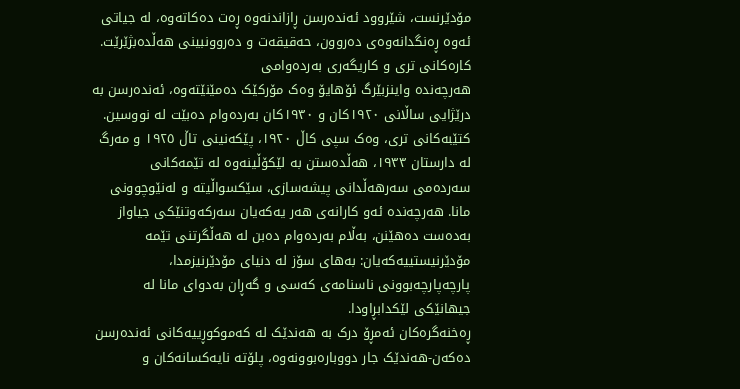مۆدێرنست، شێروود ئەندەرسن ڕازاندنەوە ڕەت دەکاتەوە، لە جیاتی ئەوە ڕەنگدانەوەی دەروون، حەقیقەت و دەروونبینی هەڵدەبژێرێت.
کارەکانی تری و کاریگەری بەردەوامی
هەرچەندە واینزبێرگ ئۆهایۆ وەک مۆرکێک دەمێنێتەوە، ئەندەرسن بە درێژایی ساڵانی ١٩٢٠کان و ١٩٣٠کان بەردەوام دەبێت لە نووسین. کتێبەکانی تری، وەک سپی کاڵ ١٩٢٠، پێکەنینی تاڵ ١٩٢٥ و مەرگ لە دارستان ١٩٣٣، هەڵدەستن بە لێکۆڵینەوە لە تێمەکانی سەردەمی سەرهەڵدانی پیشەسازی، سێکسواڵیتە و لەنێوچوونی مانا. هەرچەندە ئەو کارانەی هەر یەکەیان سەرکەوتنێکی جیاواز بەدەست دەهێنن، بەڵام بەردەوام دەبن لە هەڵگرتنی تێمە مۆدێرنیستییەکەیان: بەهای سۆز لە دنیای مۆدێرنیزمدا، پارچەپارچەبوونی ناسنامەی کەسی و گەڕان بەدوای مانا لە جیهانێکی لێکدابڕاودا.
ڕەخنەگرەکان ئەمڕۆ درک بە هەندێک لە کەموکوڕییەکانی ئەندەرسن دەکەن-هەندێک جار دووبارەبوونەوە، پلۆتە نایەکسانەکان و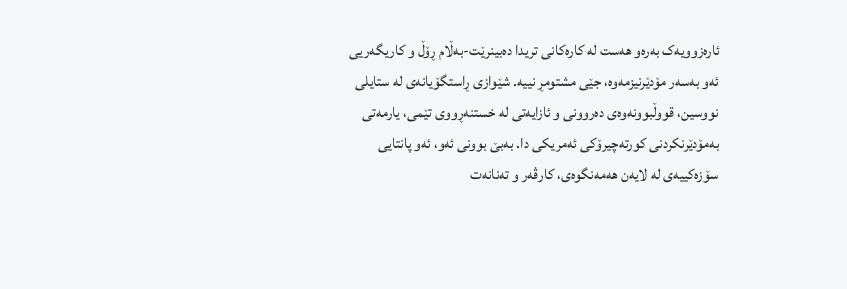ئارەزوویەک بەرەو هەست لە کارەکانی تریدا دەبینرێت-بەڵام ڕۆڵ و کاریگەریی ئەو بەسەر مۆدێرنیزمەوە، جێی مشتومڕ نییە. شێوازی ڕاستگۆیانەی لە ستایلی نووسین، قووڵبوونەوەی دەروونی و ئازایەتی لە خستنەڕووی تێمی، یارمەتی بەمۆدێرنکردنی کورتەچیرۆکی ئەمریکی دا. بەبێ بوونی ئەو، ئەو پانتایی سۆزەکییەی لە لایەن هەمەنگوەی، کارڤەر و تەنانەت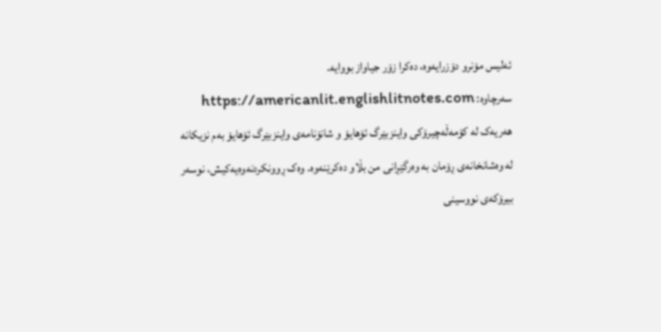ئەلیس مۆنرو دۆزرایەوە، دەکرا زۆر جیاواز بووایە.
سەرچاوە: https://americanlit.englishlitnotes.com
هەریەک لە کۆمەڵەچیرۆکی واینزبێرگ ئۆهایۆ و شانۆنامەی واینزبێرگ ئۆهایۆ بەم نزیکانە لە وەشانخانەی ڕۆمان بە وەرگێڕانی من بڵاو دەکرێنەوە. وەک ڕوونکردنەوەیەکیش، نوسەر بیرۆکەی نووسینی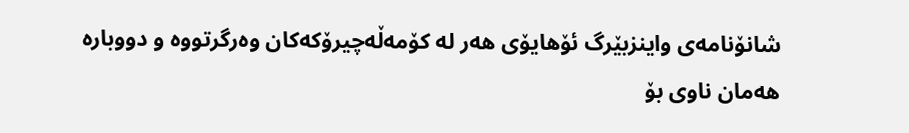شانۆنامەی واینزبێرگ ئۆهایۆی هەر لە کۆمەڵەچیرۆکەکان وەرگرتووە و دووبارە هەمان ناوی بۆ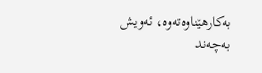بەکارهێناوەتەوە، ئەویش بەچەند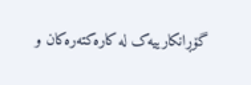گۆڕانکارییەک لە کارەکتەرەکان و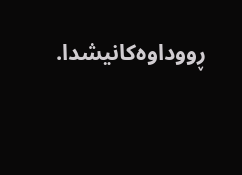ڕووداوەکانیشدا.